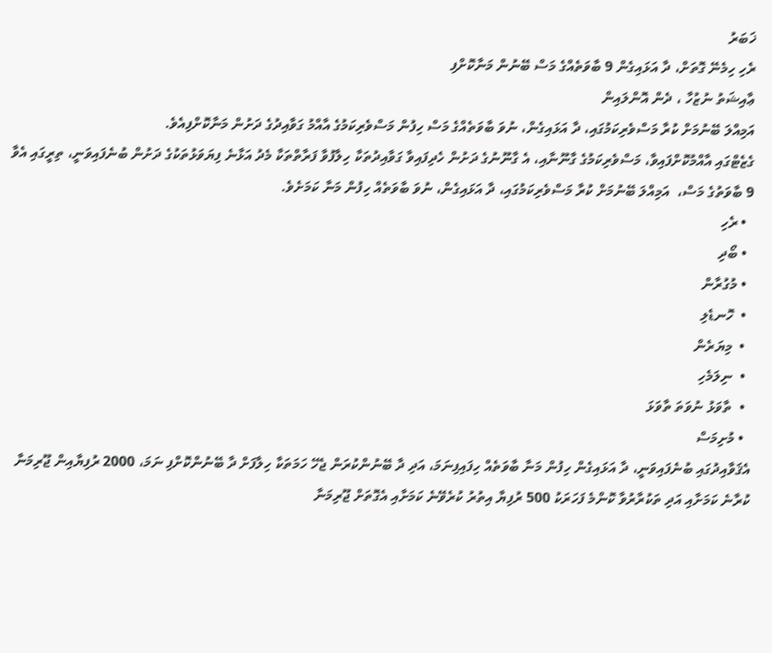ޚަބަރު
ރެހި ހިމެނޭ ގޮތަށް، ދާ އަޅައިގެން 9 ބާވަތެއްގެ މަސް ބޭނުން މަނާކޮށްފި
ޢާއިޝަތު ނުޒުހާ ، ދެން އޮންލައިން
އަމިއްލަ ބޭނުމަށް ކުރާ މަސްވެރިކަމުގައި، ދާ އަޅައިގެން، ނުވަ ބާވަތެއްގެ މަސް ހިފުން މަސްވެރިކަމުގެ އާއްމު ގަވާއިދުގެ ދަށުން މަނާކޮށްފިއެވެ.
ގެޒެޓްގައި އާއްމުކޮށްފައިވާ، މަސްވެރިކަމުގެ ގާނޫނާއި، އެ ގާނޫނުގެ ދަށުން ހެދިފައިވާ ގަވާއިދުތަކާ ހިލާފުވާ ފަރާތްތަކާ މެދު އަޅާނެ ފިޔަވަޅުތަކުގެ ދަށުން ބުނެފައިވަނީ، ތިރީގައި އެވާ 9 ބާވަތުގެ މަސް،  އަމިއްލަ ބޭނުމަށް ކުރާ މަސްވެރިކަމުގައި، ދާ އަޅައިގެން، ނުވަ ބާވަތެއް ހިފުން މަނާ ކަމަށެވެ.
  • ރެހި
  • ބޯދި
  • މުގުރާން
  •  ހޮނޑެލި
  •  މިޔަރެން
  •  ނިލަމެހި
  •  ތާވަޅު ނުވަތަ ތާވަޅަ
  • މުށިމަސް
އެޤަވާއިދުގައި ބުނެފައިވަނީ، ދާ އަޅައިގެން ހިފުން މަނާ ބާވަތެއް ހިފައިފިނަމަ، އަދި ދާ ބޭނުންކުރަން ޖެހޭ ހަމަތަކާ ހިލާފަށް ދާ ބޭނުންކޮށްފި ނަމަ، 2000 ރުފިޔާއިން ޖޫރިމަނާ ކުރާނެ ކަމަށާއި އަދި ތަކުރާރުވާ ކޮންމެ ފަހަރަކު 500 ރުފިޔާ އިތުރު ކުރެވޭނެ ކަމަށާއި އެގޮތަށް ޖޫރިމަނާ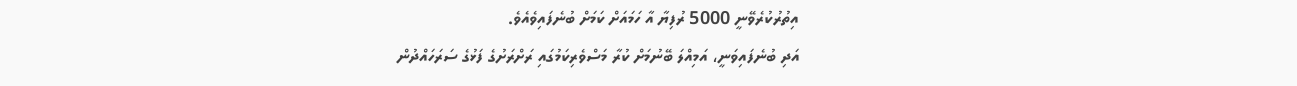އިތުރުކުރެވޭނީ 5000 ރުފިޔާ އާ ހަމައަށް ކަމަށް ބުނެފައިވެއެވެ.
އަދި ބުނެފައިވަނީ، އަމިއްލަ ބޭނުމަށް ކުރާ މަސްވެރިކަމުގައި ރަށްރަށުގެ ފަޅުގެ ސަރަހައްދުން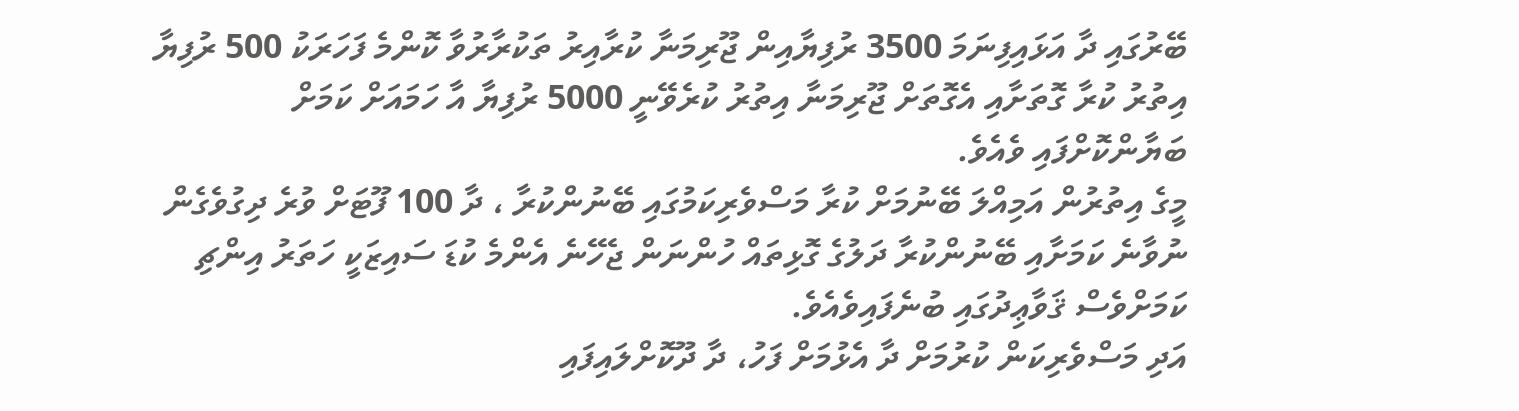ބޭރުގައި ދާ އަޅައިފިނަމަ 3500 ރުފިޔާއިން ޖޫރިމަނާ ކުރާއިރު ތަކުރާރުވާ ކޮންމެ ފަހަރަކު 500 ރުފިޔާ އިތުރު ކުރާ ގޮތަށާއި އެގޮތަށް ޖޫރިމަނާ އިތުރު ކުރެވޭނީ 5000 ރުފިޔާ އާ ހަމައަށް ކަމަށް ބަޔާންކޮށްފައި ވެއެވެ.
މީގެ އިތުރުން އަމިއްލަ ބޭނުމަށް ކުރާ މަސްވެރިކަމުގައި ބޭނުންކުރާ ، ދާ 100 ފޫޓަށް ވުރެ ދިގުވެގެން ނުވާނެ ކަމަށާއި ބޭނުންކުރާ ދަލުގެ ގޮޅިތައް ހުންނަން ޖެހޭނެ އެންމެ ކުޑަ ސައިޒަކީ ހަތަރު އިންޗި ކަމަށްވެސް ޤަވާޢިދުގައި ބުނެފައިވެއެވެ.
އަދި މަސްވެރިކަން ކުރުމަށް ދާ އެޅުމަށް ފަހު، ދާ ދޫކޮށްލައިފައި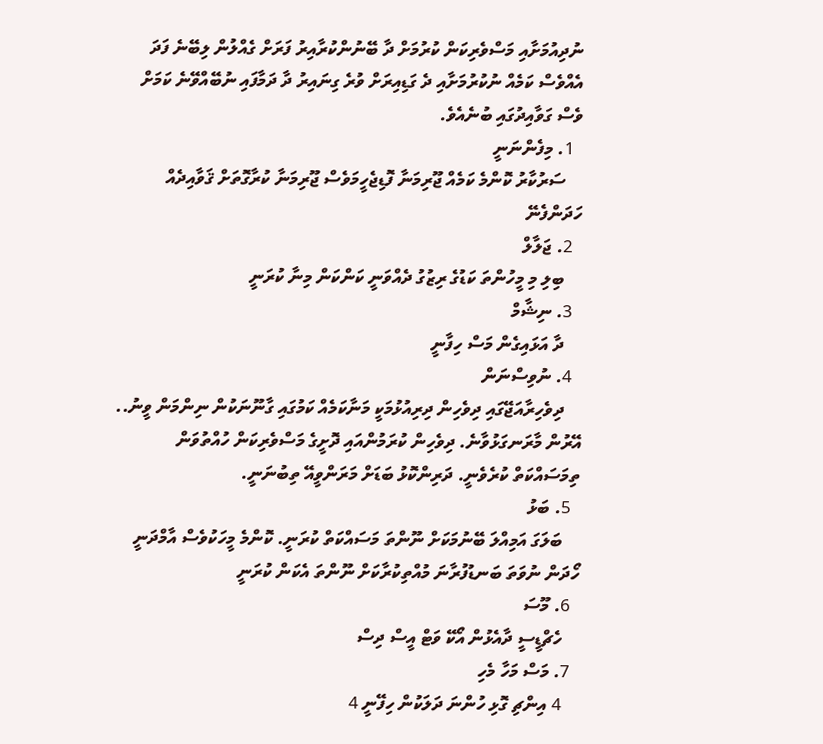ނުދިއުމަށާއި މަސްވެރިކަން ކުރުމަށް ދާ ބޭނުންކުރާއިރު ފަރަށް ގެއްލުން ލިބޭނެ ފަދަ އެއްވެސް ކަމެއް ނުކުރުމަށާއި ދެ ގަޑިއިރަށް ވުރެ ގިނައިރު ދާ ދަމާފައި ނުބޭއްވޭނެ ކަމަށް ވެސް ގަވާއިދުގައި ބުނެއެވެ.
  1. މިފެންނަނީ
    ސަރުކާރު ކޮންމެ ކަމެއް ޖޫރިމަނާ ފޮޑިޖެހީމަވެސް ޖޫރިމަނާ ކުރާގޮތަށް ޤަވާއިދެއް ހަދަންފެނޭ
  2. ޖަލާލް
    ބިލި މި މީހުންތަ ކަޑުގެ ރިޒުގު ދެއްވަނީ ކަންކަން މިނާ ކުރަނީ
  3. ނިޝާމް
    ދާ އަޅައިގެން މަސް ހިފާނީ
  4. ނުވިސްނަން
    ދިވެހިރާއަޖޭގައި ދިވެހިން ދިރިއުޅުމަކީ މަނާކަމެއް ކަމުގައި ގާނޫނަކުން ނިންމަން ވީނު.. އޭރުން މާރަނގަޅުވާނެ. ދިވެހިން ކުރަމުންއައި ދޮށީގެ މަސްވެރިކަން ހުއްތުވަން ތިމަސައްކަތް ކުރެވެނީ. ދަރިންކޮޅު ބަޑަށް މަރަންވީއޭ ތިބުނަނީ.
  5. ބަޅު
    ބަލަގަ އަމިއްލަ ބޭނުމަކަށް ނޫންތަ މަސައްކަތް ކުރަނީ. ކޮންމެ މީހަކުވެސް އާމްދަނީ ހޯދަން ނުވަތަ ބަނޑުފުރާނަ މުއްތިކުރާކަށް ނޫންތަ އެކަން ކުރަނީ
  6. މޫސަ
    ހެޗްޑީސީ ދާއެޅުން އޯކޭ ވަޓް އީސް ދިސް
  7. މަސް މަހާ މެހި
    4 އިންޗި ގޮޅި ހުންނަ ދަލަކުން ހިފޭނީ 4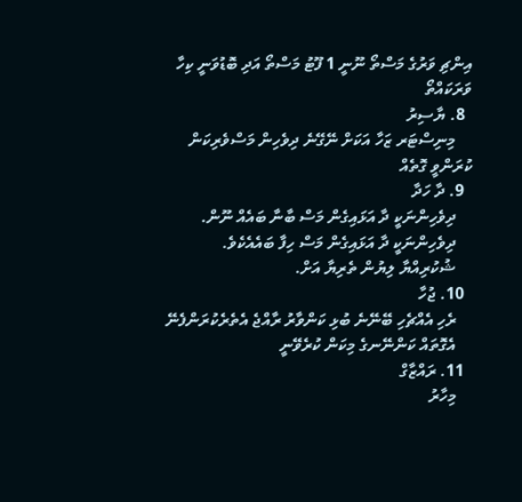އިންޗި ވަރުގެ މަސްތޯ ނޫނީ 1 ފޫޓު މަސްތޯ އަދި ބޮޑުވަނީ ކިހާ ވަރަކައްތޯ
  8. ޔާސިރު
    މިނިސްޓަރ ޒަހާ އަކަށް ނޭގޭނެ ދިވެހިން މަސްވެރިކަން ކުރަންވީ ގޮތެއް
  9. ދާ ހަދާ
    ދިވެހިންނަކީ ދާ އަޅައިގެން މަސް ބާނާ ބައެއް ނޫން.
    ދިވެހިންނަކީ ދާ އަޅައިގެން މަސް ހިފާ ބައެއެކެވެ.
    ޝުކުރިއްޔާ ލިޔުން ތެރިޔާ އަށް.
  10. ޖުހާ
    ރެހި އެއްޗެހި ބޭނޭނެ ބުޅި ކަންވާރު ރާއްޖެ އެތެރެކުރަންފެނޭ
    އެގޮތައް ކަންނޭނގެ މިކަން ކުރެވޭނީ
  11. ރައްޒާގް
    މިހާރު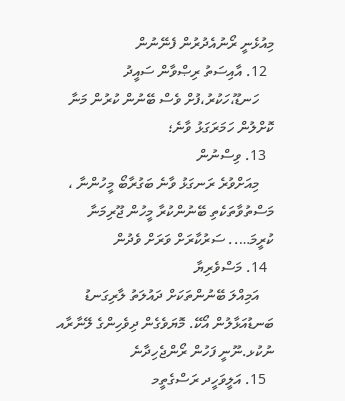މިއުޅެނީ ރޯނުއެދުރުން ފެނޭނުން
  12. އާއިސަތު ރިޞްވާން ސައީދު
    ހަނޑޫ،ހަކުރު،ފުށް ވެސް ބޭނުން ކުރުން މަނާ ކޮށްލުން ހަމަރަގަޅު ވާނެ؛
  13. ވިސްނުން
    މިއަށްވުރެ ރަނގަޅު ވާނެ ބަގުރާބޯ މީހުންނާ ، މަސްތުވާތަކެތި ބޭނުންކުރާ މީހުން ޖޫރިމަނާ ކުރީމަ….. ސަރުކާރަށް ވަރަށް ވެދުން
  14. މަސްވެރިޔާ
    އަމިއްލަ ބޭނުންތަކަށް ދައުލަތު ލާރިގަނޑު ބަނޑުއަޅާލުން އޯކޭ. މޮޔަވެގެން ދިވެހިންގެ ލޭނާރާއ ނުކުޅ.ނޫނީ ފަހުން ރޯންޖެހިދާނެ
  15. އަލީވަހީދ ރަސްގެތީމ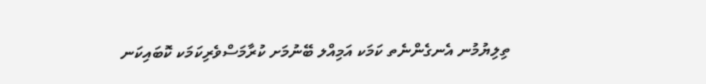ތިލިޔުމުނ އެނގެންނެތ ކަމަކ އަމިއްލ ބޭނުމަށ ކުރާމަސްވެރިކަމަކ ކޮބައިކަނ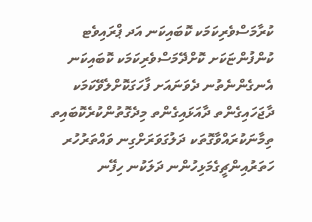ކުރާމަސްވެރިކަމަކ ކޮބައިކަނ އަދ ޕްރައިވެޓ ކުންފުންޏަކަށ ކޮށްދޭމަސްވެރިކަމަކ ކޮބައިކަނ އެނގެންނެތުނ ދެވަނައަށ ފާހަގަކޮށްލެވޭކަމަކ ދާޖަހައިގެންތ ދާއަޅައިގެންތ މިދެގޮތުންކުރެކޮބައިތ ތިމާނަކުރައްވާގޮތަކ ދަލުގަވަރަށްގިނ ވައްތަރުހުރ ހަތަރުއިންޗީގެމަޅިހުންނ ދަލަކުނ ހިފޭނ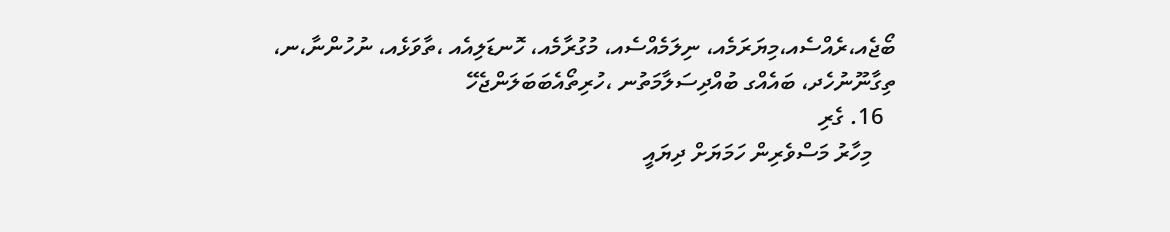ބޯޖެއ،ރެއްސެއ،މިޔަރަމެއ، ނިލަމެއްސެއ، މުގުރާމެއ، ހޮނޑަލިއެއ ،ތާވަޅެއ، ނުހުންނާ،ނ، ތިގާނޫނުހެދ، ބައެއްގ ބުއްދިސަލާމަތުނ ،ހުރިތޯއެބަބަލަންޖެހޭ
  16. ގެރި
    މިހާރު މަސްވެރިން ހަމަޔަށް ދިޔައީ